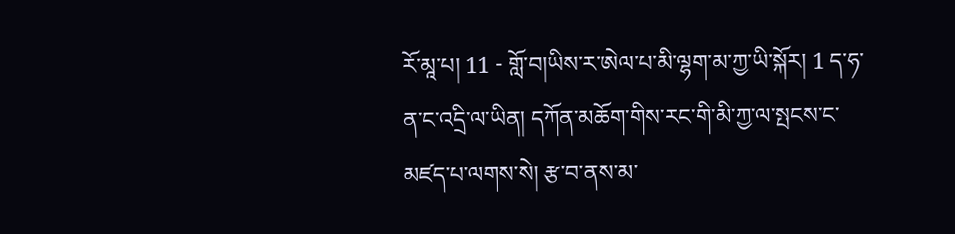རོ་མཱ་པ། 11 - གློ་བ།ཡིས་ར་ཨེལ་པ་མི་ལྷག་མ་ཀྱ་ཡི་སྐོར། 1 ད་ཧ་ན་ང་འདྲི་ལ་ཡིན། དཀོན་མཆོག་གིས་རང་གི་མི་ཀྱ་ལ་སྤངས་ང་མཛད་པ་ལགས་སེ། རྩ་བ་ནས་མ་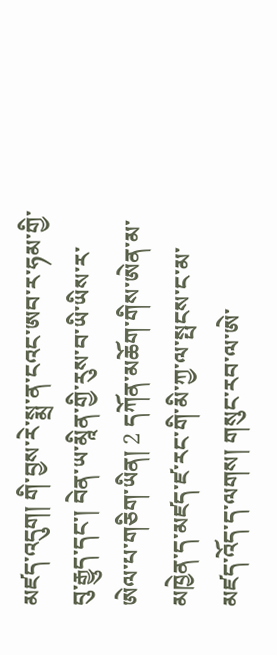མཛད་འདུག། གི་བྱས་རེ་སྨྲ་ན་ངའང་ཨབ་ར་ཧམ་གྱི་བུ་རྒྱུད་དང་། བེན་ཡ་མཱིན་གྱི་རུས་བ་ཡི་ཡིས་ར་ཨེལ་པ་གཅིག་ཡིན། 2 དཀོན་མཆོག་གིས་ཨེན་མ་མཁྱེན་ད་མཛད་ཛ་རང་གི་མི་ཀྱ་ལ་སྤངས་ང་མ་མཛད་འོད་ད་ལགས། གསུང་རབ་ལ་ཨེ་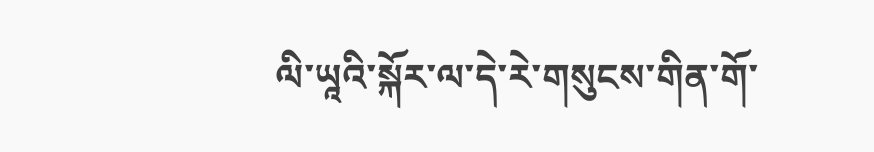ལི་ཡཱའི་སྐོར་ལ་དེ་རེ་གསུངས་གིན་གོ་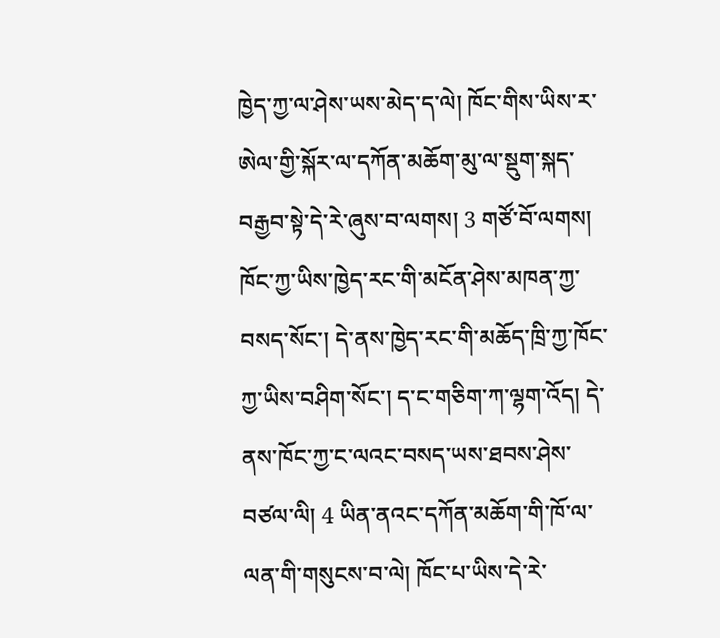ཁྱེད་ཀྱ་ལ་ཤེས་ཡས་མེད་ད་ལེ། ཁོང་གིས་ཡིས་ར་ཨེལ་གྱི་སྐོར་ལ་དཀོན་མཆོག་མུ་ལ་སྡུག་སྐད་བརྒྱབ་སྟེ་དེ་རེ་ཞུས་བ་ལགས། 3 གཙོ་བོ་ལགས། ཁོང་ཀྱ་ཡིས་ཁྱེད་རང་གི་མངོན་ཤེས་མཁན་ཀྱ་བསད་སོང་། དེ་ནས་ཁྱེད་རང་གི་མཆོད་ཁྲི་ཀྱ་ཁོང་ཀྱ་ཡིས་བཤིག་སོང་། ད་ང་གཅིག་ཀ་ལྷག་འོད། དེ་ནས་ཁོང་ཀྱ་ང་ལའང་བསད་ཡས་ཐབས་ཤེས་བཙལ་ལི། 4 ཡིན་ནའང་དཀོན་མཆོག་གི་ཁོ་ལ་ལན་གི་གསུངས་བ་ལེ། ཁོང་པ་ཡིས་དེ་རེ་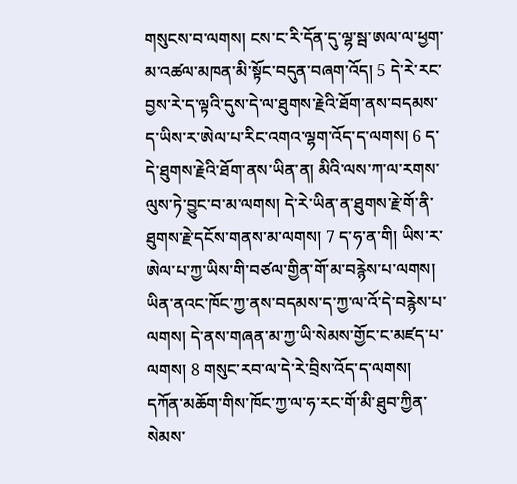གསུངས་བ་ལགས། ངས་ང་རི་དོན་དུ་ལྷ་སྦ་ཨལ་ལ་ཕྱག་མ་འཚལ་མཁན་མི་སྟོང་བདུན་བཞག་འོད། 5 དེ་རེ་རང་བྱས་རེ་ད་ལྟའི་དུས་དེ་ལ་ཐུགས་རྗེའི་ཐོག་ནས་བདམས་ད་ཡིས་ར་ཨེལ་པ་རིང་འགའ་ལྷག་འོད་ད་ལགས། 6 ད་དེ་ཐུགས་རྗེའི་ཐོག་ནས་ཡིན་ན། མིའི་ལས་ཀ་ལ་རགས་ལུས་ཏེ་བྱུང་བ་མ་ལགས། དེ་རེ་ཡིན་ན་ཐུགས་རྗེ་གོ་ནི་ཐུགས་རྗེ་དངོས་གནས་མ་ལགས། 7 ད་ཧ་ན་གི། ཡིས་ར་ཨེལ་པ་ཀྱ་ཡིས་གི་བཙལ་གྱིན་གོ་མ་བརྙེས་པ་ལགས། ཡིན་ནའང་ཁོང་ཀྱ་ནས་བདམས་ད་ཀྱ་ལ་འོ་དེ་བརྙེས་པ་ལགས། དེ་ནས་གཞན་མ་ཀྱ་ཡི་སེམས་གྱོང་ང་མཛད་པ་ལགས། 8 གསུང་རབ་ལ་དེ་རེ་བྲིས་འོད་ད་ལགས། དཀོན་མཆོག་གིས་ཁོང་ཀྱ་ལ་ཧ་རང་གོ་མི་ཐུབ་ཀྱིན་སེམས་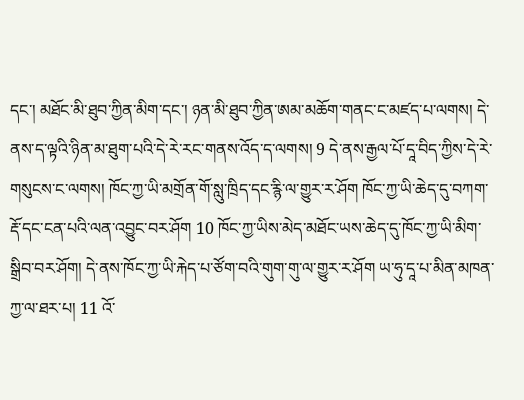དང་། མཐོང་མི་ཐུབ་ཀྱིན་མིག་དང་། ཉན་མི་ཐུབ་ཀྱིན་ཨམ་མཆོག་གནང་ང་མཛད་པ་ལགས། དེ་ནས་ད་ལྟའི་ཉིན་མ་ཐུག་པའི་དེ་རེ་རང་གནས་འོད་ད་ལགས། 9 དེ་ནས་རྒྱལ་པོ་དཱ་བིད་ཀྱིས་དེ་རེ་གསུངས་ང་ལགས། ཁོང་ཀྱ་ཡི་མགྲོན་གོ་སླུ་ཁྲིད་དང་རྙི་ལ་གྱུར་ར་ཤོག ཁོང་ཀྱ་ཡི་ཆེད་དུ་བཀག་རྡོ་དང་ངན་པའི་ལན་འབྱུང་བར་ཤོག 10 ཁོང་ཀྱ་ཡིས་མེད་མཐོང་ཡས་ཆེད་དུ་ཁོང་ཀྱ་ཡི་མིག་སྒྲིབ་བར་ཤོག། དེ་ནས་ཁོང་ཀྱ་ཡི་རྐེད་པ་ཙོག་བའི་གུག་གུ་ལ་གྱུར་ར་ཤོག ཡ་ཧུ་དཱ་པ་མིན་མཁན་ཀྱ་ལ་ཐར་པ། 11 འོ་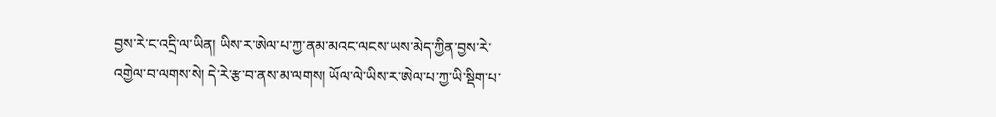བྱས་རེ་ང་འདྲི་ལ་ཡིན། ཡིས་ར་ཨེལ་པ་ཀྱ་ནམ་མའང་ལངས་ཡས་མེད་ཀྱིན་བྱས་རེ་འགྱེལ་བ་ལགས་སེ། དེ་རེ་རྩ་བ་ནས་མ་ལགས། ཡོལ་ལེ་ཡིས་ར་ཨེལ་པ་ཀྱ་ཡི་སྡིག་པ་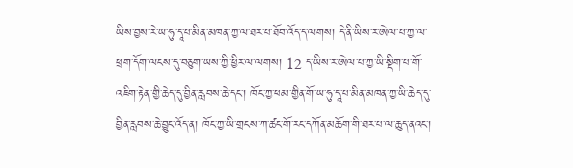ཡིས་བྱས་རེ་ཡ་ཧུ་དཱ་པ་མིན་མཁན་ཀྱ་ལ་ཐར་པ་ཐོབ་འོད་ད་ལགས། དེ་ནི་ཡིས་ར་ཨེལ་པ་ཀྱ་ལ་ཕྲག་དོག་ལངས་དུ་བཅུག་ཡས་ཀྱི་ཕྱིར་ལ་ལགས། 12 ད་ཡིས་ར་ཨེལ་པ་ཀྱ་ཡི་སྡིག་པ་གོ་འཇིག་རྟེན་གྱི་ཆེད་དུ་བྱིན་རླབས་ཆེ་དང་། ཁོང་ཀྱ་ཕམ་གྱིན་གོ་ཡ་ཧུ་དཱ་པ་མིན་མཁན་ཀྱ་ཡི་ཆེད་དུ་བྱིན་རླབས་ཆེ་བྱུང་འོད་ན། ཁོང་ཀྱ་ཡི་གྲངས་ཀ་ཚང་གོ་རང་དཀོན་མཆོག་གི་ཐར་པ་ལ་ཆུད་ནའང་།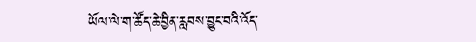ཡོལ་ལེ་ག་ཚོད་ཆེ་བྱིན་རླབས་བྱུང་བའི་འོད་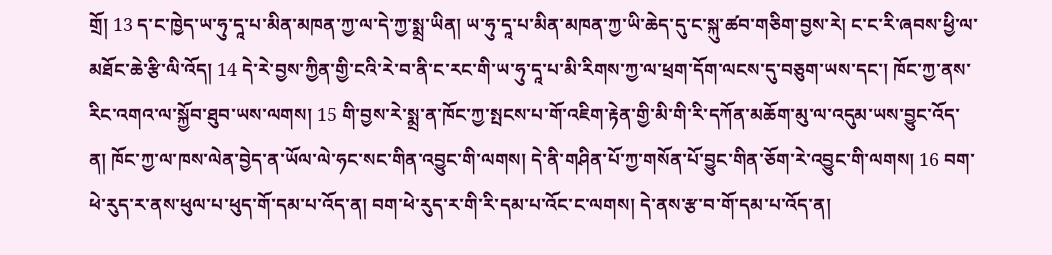གྲོ། 13 ད་ང་ཁྱེད་ཡ་ཧུ་དཱ་པ་མིན་མཁན་ཀྱ་ལ་དེ་ཀྱ་སྨྲ་ཡིན། ཡ་ཧུ་དཱ་པ་མིན་མཁན་ཀྱ་ཡི་ཆེད་དུ་ང་སྐུ་ཚབ་གཅིག་བྱས་རེ། ང་ང་རི་ཞབས་ཕྱི་ལ་མཐོང་ཆེ་རྩི་ལི་འོད། 14 དེ་རེ་བྱས་ཀྱིན་གྱི་ངའི་རེ་བ་ནི་ང་རང་གི་ཡ་ཧུ་དཱ་པ་མི་རིགས་ཀྱ་ལ་ཕྲག་དོག་ལངས་དུ་བཅུག་ཡས་དང་། ཁོང་ཀྱ་ནས་རིང་འགའ་ལ་སྐྱོབ་ཐུབ་ཡས་ལགས། 15 གི་བྱས་རེ་སྨྲ་ན་ཁོང་ཀྱ་སྤངས་པ་གོ་འཇིག་རྟེན་གྱི་མི་གི་རི་དཀོན་མཆོག་མུ་ལ་འདུམ་ཡས་བྱུང་འོད་ན། ཁོང་ཀྱ་ལ་ཁས་ལེན་བྱེད་ན་ཡོལ་ལེ་ཧང་སང་གིན་འབྱུང་གི་ལགས། དེ་ནི་གཤིན་པོ་ཀྱ་གསོན་པོ་བྱུང་གིན་ཅོག་རེ་འབྱུང་གི་ལགས། 16 བག་ཕེ་རུད་ར་ནས་ཕུལ་པ་ཕུད་གོ་དམ་པ་འོད་ན། བག་ཕེ་རུད་ར་གི་རི་དམ་པ་འོང་ང་ལགས། དེ་ནས་རྩ་བ་གོ་དམ་པ་འོད་ན།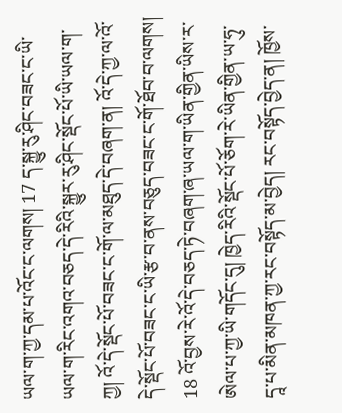ཡལ་ག་ཀྱ་དམ་པ་འོང་ང་ལགས། 17 ད་སྐྱུ་རུ་ཤིང་བཟང་ང་ཡི་ཡལ་ག་རིང་འགའ་བཅད་དེ་རིའི་སྐྱུར་རུ་ཤིང་སྡོང་པོ་ཡི་ཡལ་ག་ཀྱ། འོ་དེ་སྡོང་པོ་བཟང་ང་གོ་ལ་མཐུད་དེ་བཞག་ན། འོ་དེ་ཀྱ་ལ་འོ་དེ་སྡོང་པོ་བཟང་ང་ཡི་རྩ་བ་ནས་བཅུད་བཟང་ང་གོ་ཐོབ་བ་ལགས། 18 འོ་བྱས་རེ་འོ་དེ་བཅད་ཏེ་བཞག་ཞ་ཡལ་ག་ཡིན་གྱིན་ཡིས་ར་ཨེལ་པ་ཀྱ་ཡི་གདོང་དུ། ཁྱེད་རིའི་སྡོང་པོ་ཅོག་རེ་ཡིན་གྱིན་ཡ་ཧུ་དཱ་པ་མིན་མཁན་ཀྱ་རང་བསྟོད་མ་བྱེད། རང་བསྟོད་བྱེད་ན། ཁྱོས་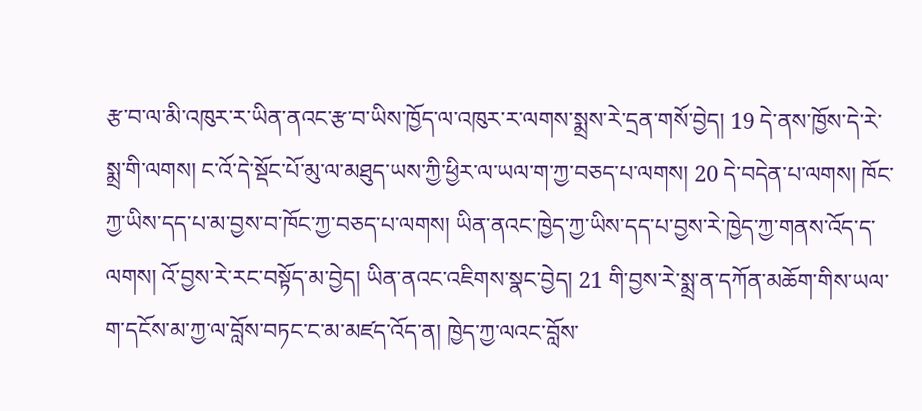རྩ་བ་ལ་མི་འཁུར་ར་ཡིན་ནའང་རྩ་བ་ཡིས་ཁྱོད་ལ་འཁུར་ར་ལགས་སྨྲས་རེ་དྲན་གསོ་བྱེད། 19 དེ་ནས་ཁྱོས་དེ་རེ་སྨྲ་གི་ལགས། ང་འོ་དེ་སྡོང་པོ་མུ་ལ་མཐུད་ཡས་ཀྱི་ཕྱིར་ལ་ཡལ་ག་ཀྱ་བཅད་པ་ལགས། 20 དེ་བདེན་པ་ལགས། ཁོང་ཀྱ་ཡིས་དད་པ་མ་བྱས་བ་ཁོང་ཀྱ་བཅད་པ་ལགས། ཡིན་ནའང་ཁྱེད་ཀྱ་ཡིས་དད་པ་བྱས་རེ་ཁྱེད་ཀྱ་གནས་འོད་ད་ལགས། འོ་བྱས་རེ་རང་བསྟོད་མ་བྱེད། ཡིན་ནའང་འཇིགས་སྣང་བྱེད། 21 གི་བྱས་རེ་སྨྲ་ན་དཀོན་མཆོག་གིས་ཡལ་ག་དངོས་མ་ཀྱ་ལ་བློས་བཏང་ང་མ་མཛད་འོད་ན། ཁྱེད་ཀྱ་ལའང་བློས་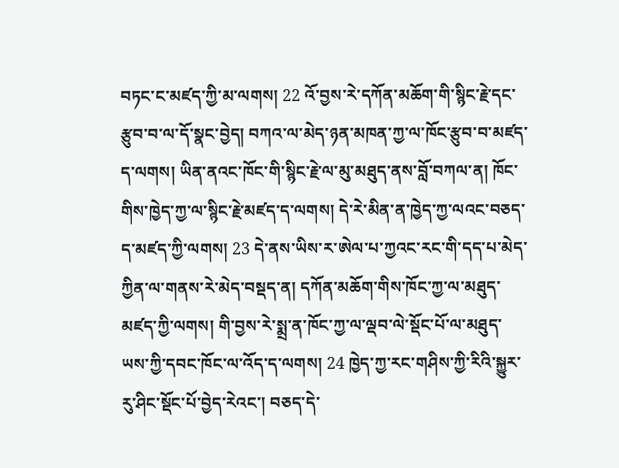བཏང་ང་མཛད་ཀྱི་མ་ལགས། 22 འོ་བྱས་རེ་དཀོན་མཆོག་གི་སྙིང་རྗེ་དང་རྩུབ་བ་ལ་དོ་སྣང་བྱེད། བཀའ་ལ་མེད་ཉན་མཁན་ཀྱ་ལ་ཁོང་རྩུབ་བ་མཛད་ད་ལགས། ཡིན་ནའང་ཁོང་གི་སྙིང་རྗེ་ལ་མུ་མཐུད་ནས་བློ་བཀལ་ན། ཁོང་གིས་ཁྱེད་ཀྱ་ལ་སྙིང་རྗེ་མཛད་ད་ལགས། དེ་རེ་མིན་ན་ཁྱེད་ཀྱ་ལའང་བཅད་ད་མཛད་ཀྱི་ལགས། 23 དེ་ནས་ཡིས་ར་ཨེལ་པ་ཀྱའང་རང་གི་དད་པ་མེད་ཀྱིན་ལ་གནས་རེ་མེད་བསྡད་ན། དཀོན་མཆོག་གིས་ཁོང་ཀྱ་ལ་མཐུད་མཛད་ཀྱི་ལགས། གི་བྱས་རེ་སྨྲ་ན་ཁོང་ཀྱ་ལ་ལྡབ་ལེ་སྡོང་པོ་ལ་མཐུད་ཡས་ཀྱི་དབང་ཁོང་ལ་འོད་ད་ལགས། 24 ཁྱེད་ཀྱ་རང་གཤིས་ཀྱི་རིའི་སྐྱུར་རུ་ཤིང་སྡོང་པོ་བྱེད་རེའང་། བཅད་དེ་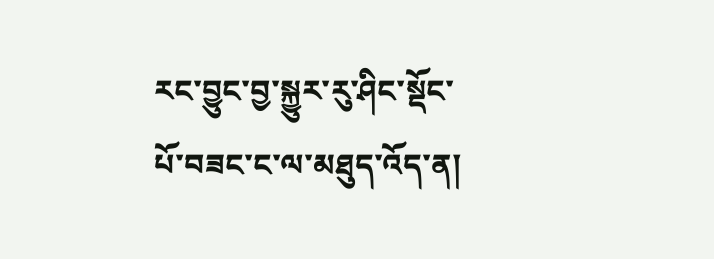རང་བྱུང་བྱ་སྐྱུར་རུ་ཤིང་སྡོང་པོ་བཟང་ང་ལ་མཐུད་འོད་ན།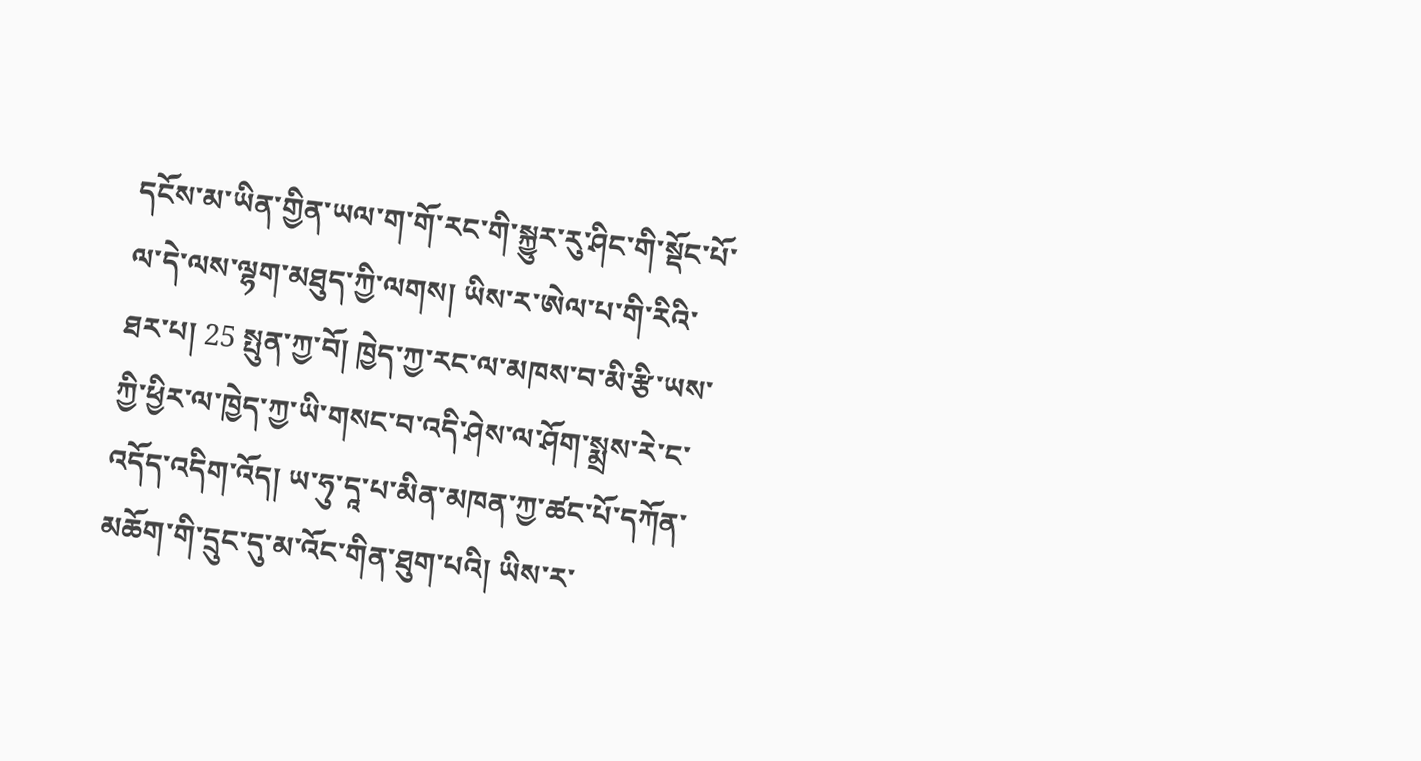དངོས་མ་ཡིན་གྱིན་ཡལ་ག་གོ་རང་གི་སྐྱུར་རུ་ཤིང་གི་སྡོང་པོ་ལ་དེ་ལས་ལྷག་མཐུད་ཀྱི་ལགས། ཡིས་ར་ཨེལ་པ་གི་རིའི་ཐར་པ། 25 སྤུན་ཀྱ་བོ། ཁྱེད་ཀྱ་རང་ལ་མཁས་བ་མི་རྩི་ཡས་ཀྱི་ཕྱིར་ལ་ཁྱེད་ཀྱ་ཡི་གསང་བ་འདི་ཤེས་ལ་ཤོག་སྨྲས་རེ་ང་འདོད་འདིག་འོད། ཡ་ཧུ་དཱ་པ་མིན་མཁན་ཀྱ་ཚང་པོ་དཀོན་མཆོག་གི་དྲུང་དུ་མ་འོང་གིན་ཐུག་པའི། ཡིས་ར་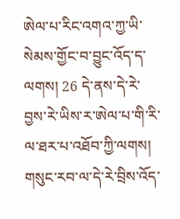ཨེལ་པ་རིང་འགའ་ཀྱ་ཡི་སེམས་གྱོང་བ་བྱུང་འོད་ད་ལགས། 26 དེ་ནས་དེ་རེ་བྱས་རེ་ཡིས་ར་ཨེལ་པ་གི་རི་ལ་ཐར་པ་འཐོབ་ཀྱི་ལགས། གསུང་རབ་ལ་དེ་རེ་བྲིས་འོད་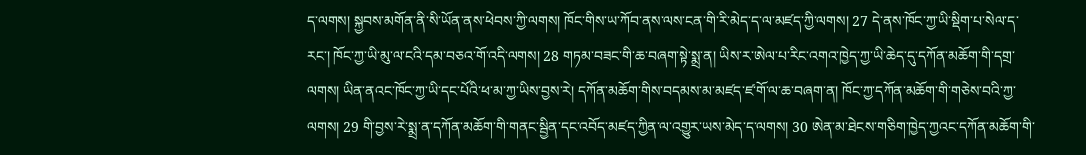ད་ལགས། སྐྱབས་མགོན་ནི་སི་ཡོན་ནས་ཕེབས་ཀྱི་ལགས། ཁོང་གིས་ཡ་ཀོབ་ནས་ལས་ངན་གི་རི་མེད་ད་ལ་མཛད་ཀྱི་ལགས། 27 དེ་ནས་ཁོང་ཀྱ་ཡི་སྡིག་པ་སེལ་ད་རང་། ཁོང་ཀྱ་ཡི་མུ་ལ་ངའི་དམ་བཅའ་གོ་འདི་ལགས། 28 གཏམ་བཟང་གི་ཆ་བཞག་སྟེ་སྨྲ་ན། ཡིས་ར་ཨེལ་པ་རིང་འགའ་ཁྱེད་ཀྱ་ཡི་ཆེད་དུ་དཀོན་མཆོག་གི་དགྲ་ལགས། ཡིན་ནའང་ཁོང་ཀྱ་ཡི་དང་པོའི་ཕ་མ་ཀྱ་ཡིས་བྱས་རེ། དཀོན་མཆོག་གིས་བདམས་མ་མཛད་ཛ་གོ་ལ་ཆ་བཞག་ན། ཁོང་ཀྱ་དཀོན་མཆོག་གི་གཅེས་བའི་ཀྱ་ལགས། 29 གི་བྱས་རེ་སྨྲ་ན་དཀོན་མཆོག་གི་གནང་སྦྱིན་དང་འབོད་མཛད་ཀྱིན་ལ་འགྱུར་ཡས་མེད་ད་ལགས། 30 ཨེན་མ་ཐེངས་གཅིག་ཁྱེད་ཀྱའང་དཀོན་མཆོག་གི་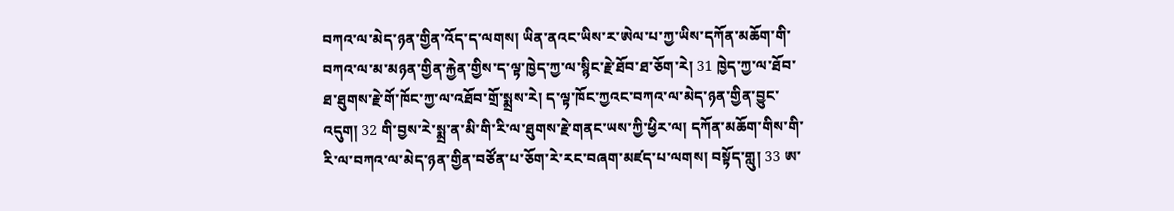བཀའ་ལ་མེད་ཉན་གྱིན་འོད་ད་ལགས། ཡིན་ནའང་ཡིས་ར་ཨེལ་པ་ཀྱ་ཡིས་དཀོན་མཆོག་གི་བཀའ་ལ་མ་མཉན་གྱིན་རྐྱེན་གྱིས་ད་ལྟ་ཁྱེད་ཀྱ་ལ་སྙིང་རྗེ་ཐོབ་ཐ་ཅོག་རེ། 31 ཁྱེད་ཀྱ་ལ་ཐོབ་ཐ་ཐུགས་རྗེ་གོ་ཁོང་ཀྱ་ལ་འཐོབ་གྲོ་སྨྲས་རེ། ད་ལྟ་ཁོང་ཀྱའང་བཀའ་ལ་མེད་ཉན་གྱིན་བྱུང་འདུག། 32 གི་བྱས་རེ་སྨྲ་ན་མི་གི་རི་ལ་ཐུགས་རྗེ་གནང་ཡས་ཀྱི་ཕྱིར་ལ། དཀོན་མཆོག་གིས་གི་རི་ལ་བཀའ་ལ་མེད་ཉན་གྱིན་བཙོན་པ་ཅོག་རེ་རང་བཞག་མཛད་པ་ལགས། བསྟོད་གླུ། 33 ཨ་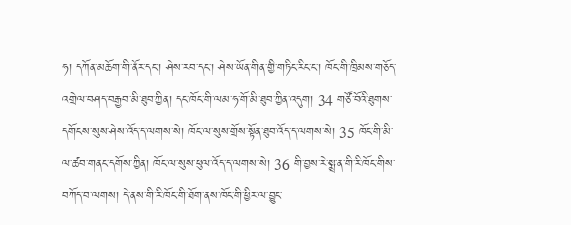ཧ། དཀོན་མཆོག་གི་ནོར་དང་། ཤེས་རབ་དང་། ཤེས་ཡོན་གིན་གྱི་གཏིང་རིང་ང་། ཁོང་གི་ཁྲིམས་གཅོད་འགྲེལ་བཤད་བརྒྱབ་མི་ཐུབ་ཀྱིན། དང་ཁོང་གི་ལམ་ཧ་གོ་མི་ཐུབ་ཀྱིན་འདུག། 34 གཙོ་བོའི་ཐུགས་དགོངས་སུས་ཤེས་འོད་ད་ལགས་སེ། ཁོང་ལ་སུས་གྲོས་སྟོན་ཐུབ་འོད་ད་ལགས་སེ། 35 ཁོང་གི་མི་ལ་ཚབ་གནང་དགོས་ཀྱིན། ཁོང་ལ་སུས་ཕུལ་འོད་ད་ལགས་སེ། 36 གི་བྱས་རེ་སྨྲ་ན་གི་རི་ཁོང་གིས་བཀོད་བ་ལགས། དེ་ནས་གི་རི་ཁོང་གི་ཐོག་ནས་ཁོང་གི་ཕྱིར་ལ་བྱུང་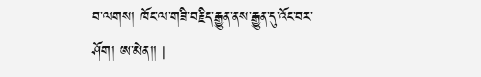བ་ལགས། ཁོང་ལ་གཟི་བརྗིད་རྒྱུན་ནས་རྒྱུན་དུ་འོང་བར་ཤོག། ཨ་མེན།། |